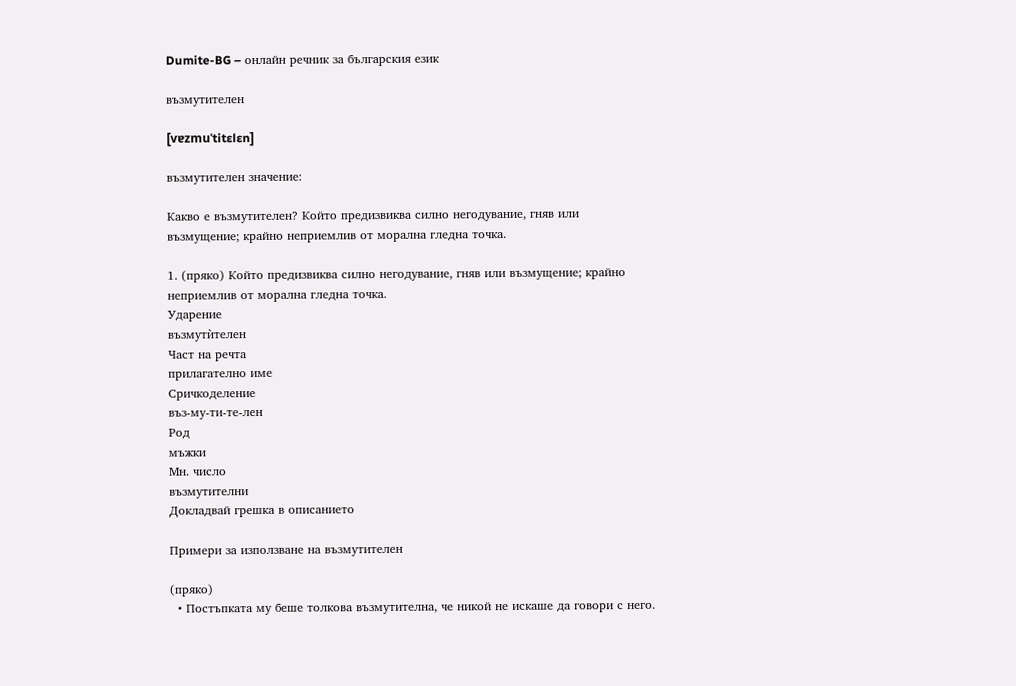Dumite-BG – онлайн речник за българския език

възмутителен

[vɐzmuˈtitɛlɛn]

възмутителен значение:

Какво е възмутителен? Който предизвиква силно негодувание, гняв или възмущение; крайно неприемлив от морална гледна точка.

1. (пряко) Който предизвиква силно негодувание, гняв или възмущение; крайно неприемлив от морална гледна точка.
Ударение
възмутѝтелен
Част на речта
прилагателно име
Сричкоделение
въз-му-ти-те-лен
Род
мъжки
Мн. число
възмутителни
Докладвай грешка в описанието

Примери за използване на възмутителен

(пряко)
  • Постъпката му беше толкова възмутителна, че никой не искаше да говори с него.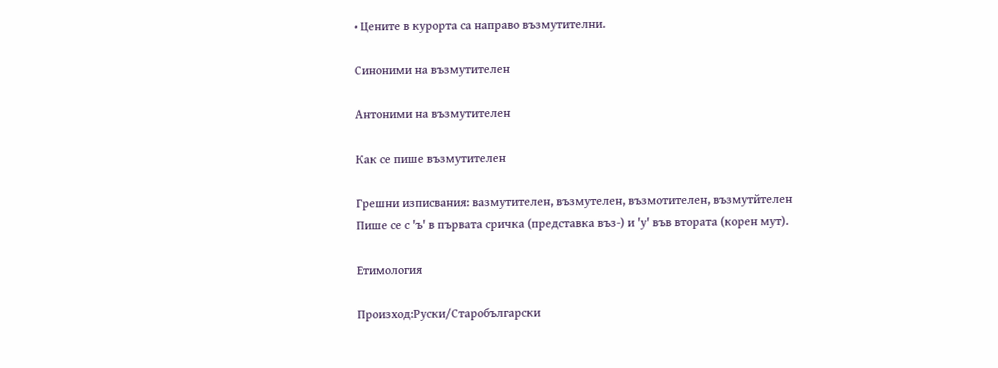• Цените в курорта са направо възмутителни.

Синоними на възмутителен

Антоними на възмутителен

Как се пише възмутителен

Грешни изписвания: вазмутителен, възмутелен, възмотителен, възмутйтелен
Пише се с 'ъ' в първата сричка (представка въз-) и 'у' във втората (корен мут).

Етимология

Произход:Руски/Старобългарски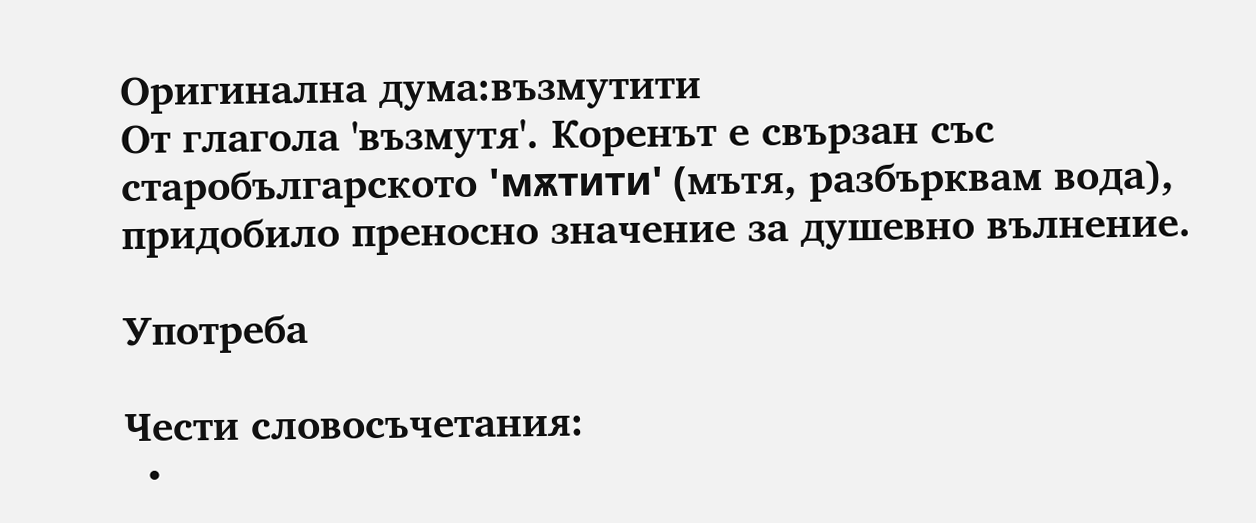Оригинална дума:възмутити
От глагола 'възмутя'. Коренът е свързан със старобългарското 'мѫтити' (мътя, разбърквам вода), придобило преносно значение за душевно вълнение.

Употреба

Чести словосъчетания:
  •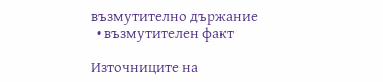възмутително държание
  • възмутителен факт

Източниците на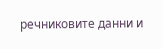речниковите данни и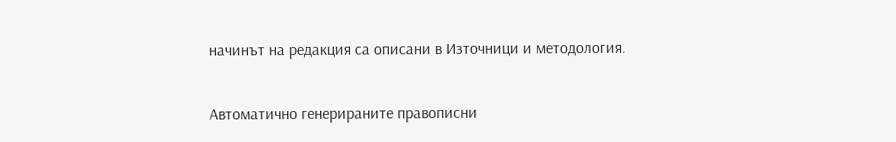начинът на редакция са описани в Източници и методология.

Автоматично генерираните правописни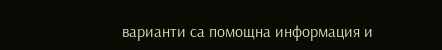варианти са помощна информация и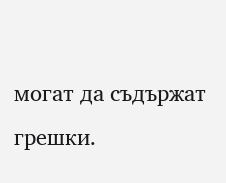могат да съдържат грешки.